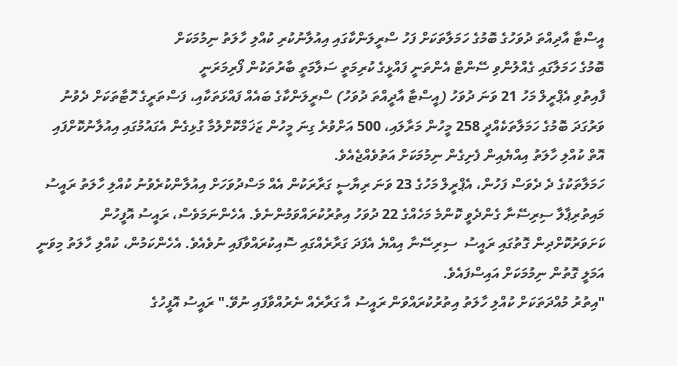އީސްޓާ އާދިއްތަ ދުވަހުގެ ބޮމުގެ ހަމަލާތަކަށް ފަހު ސްރީލަންކާގައި އިއުލާނުކުރި ކުއްލި ހާލަތު ނިމުމަކަށް
ބޮމުގެ ހަމަލާގައި ގެއްލުންވި ސޭންޓް އެންތަނީ ފައްޅީގެ ކުރިމަތީ ސަލާމަތީ ބާރުތަކުން ފޯރިމަރަނީ
ފާއިތުވި އެޕްރީލް މަހު 21 ވަނަ ދުވަހު (އީސްޓާ އާދީއްތަ ދުވަހު) ސްރީލަންކާގެ ބައެއް ފައްޅަތަކާއި، ފަސްތަރީގެ ހޮޓާތަކަށް ދެވުނު ވަރުގަދަ ބޮމުގެ ހަމަލާތަކެއްދީ 258 މީހުން މަރާލައި، 500 އަށްވުރެ ގިނަ މީހުން ޒަޚަމްކޮށްލުމާ ގުޅިގެން އެގައުމުގައި އިއުލާނުކޮށްފައި އޮތް ކުއްލި ހާލަތު އިއްޔެއިން ފެށިގެން ނިމުމަކަށް އަތުވެއްޖެއެވެ.
ހަމަލާތަކުގެ ދެ ދެވަސް ފަހުން، އެޕްރީލް މަހުގެ 23 ވަނަ ރިޔާސީ ގަރާރަކުން އެއް މަސްދުވަހަށް އިއުލާންކުރެވުނު ކުއްލި ހާލަތު ރައީސު މައިތުރިޕާލާ ސިރިސޭނާ ގެންދެވީ ކޮންމެ މަހެއްގެ 22 ދުވަހު އިތުރުކުރައްވަމުންނެވެ. އެހެންނަމަވެސް، ރައީސު އޮފީހުން ކަށަވަރުކޮށްދިން ގޮތުގައި ރައީސު  ސިރިސޭނާ އިއްޔެ އެފަދަ ގަރާރެއްގައި ސޮއިކުރައްވާފައި ނުވެއެވެ. އެހެންކަމުން، ކުއްލި ހާލަތު މިވަނީ އަމަލީ ގޮތުން ނިމުމަކަށް އައިސްފައެވެ.
"އިތުރު މުއްދަތަކަށް ކުއްލި ހާލަތު އިތުރުކުރައްވަން ރައީސު އާ ގަރާރެއް ނެރުއްވާފައި ނުވޭ." ރައީސު އޮފީހުގެ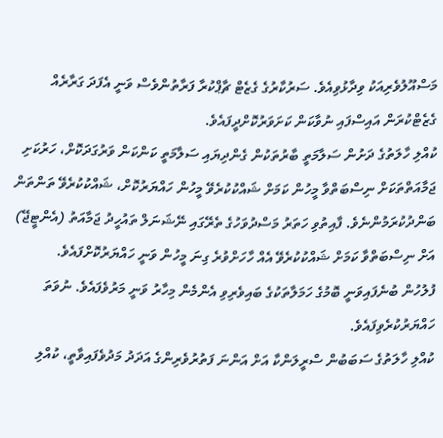މަސްއޫލުވެރިއަކު ވިދާޅުވިއެވެ. ސަރުކާރުގެ ގެޒެޓް ޗާޕްކުރާ ފަރާތުންވެސް ވަނީ އެފަދަ ގަރާރެއް ގެޒެޓްކުރަން އައިސްފައި ނުވާކަން ކަށަވަރުކޮށްދީފައެވެ.
ކުއްލި ހާލަތުގެ ދަށުން ސަލާމަތީ ބާރުތަކުން ގެންދިޔައި ސަލާމަތީ ކަންކަން ވަރުގަދަކޮށް، ހަރުކަށި ޖަމާއަތްތަކަށް ނިސްބަތްވާ މީހުން ކަމަށް ޝައްކުކުރެވޭ މީހުން ހައްޔަރުކޮށް، ޝައްކުކުރެވޭ ތަންތަން ބަންދުކުރަމުންނެވެ. ފާއިތުވި ހަތަރު މަސްދުވަހުގެ ތެރޭގައި ނޭޝަނަލް ތައުހީދު ޖަމާއަތު (އެންޓީޖޭ) އަށް ނިސްބަތްވާ ކަމަށް ޝައްކުކުރެވޭ އެއް ހާހަށްވުރެ ގިނަ މީހުން ވަނީ ހައްޔަރުކޮށްފައެވެ.
ފުލުހުން ބުނެފައިވަނީ ބޮމުގެ ހަމަލާތަކުގެ ބައިވެރިވި އެންމެން މިހާރު ވަނީ މަރުވެފައެވެ. ނުވަތަ ހައްޔަރުކުރެވިފައެވެ.
ކުއްލި ހާލަތުގެ ސަބަބުން ސްރީލަންކާ އަށް އަންނަ ފަތުރުވެރިންގެ އަދަދު މަދުވެފައިވާތީ، ކުއްލި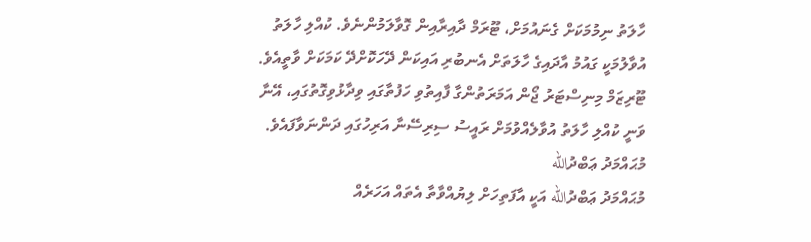ހާލަތު ނިމުމަކަށް ގެނައުމަށް، ޓޫރަމް ދާއިރާއިން ގޮވާލަމުންނެވެ. ކުއްލި ހާލަތު އުވާލުމަކީ ގައުމު އާދައިގެ ހާލަތަށް އެނބުރި އައިކަން ދޭހަކޮށްދޭ ކަމަކަށް ވާތީއެވެ.
ޓޫރިޒަމް މިނިސްޓަރު ޖޯން އަމަރަތުންގާ ފާއިތުވި ހަފުތާގައި ވިދާޅުވިގޮތުގައި، އޭނާ ވަނީ ކުއްލި ހާލަތު އުވާލެއްވުމަށް ރައީސު ސިރިސޭނާ އަރިހުގައި ދަންނަވާފައެވެ.
މުޙައްމަދު ޢަބްދުالله
މުޙައްމަދު ޢަބްދުالله އަކީ އާފަތިހަށް ލިޔުއްވާތާ އެތައް އަހަރެއް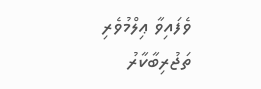ވެފައިވާ ޢިލްމުވެރި ތަޖުރިބާކާރު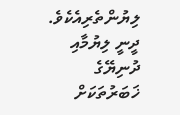ލިޔުންތެރިއެކެވެ. ދީނީ ލިޔުމާއި ދުނިޔޭގެ ޚަބަރުތަކަށް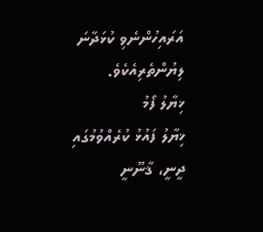އަރައިހުންނެވި ކުޅަދާނަ ލިޔުންތެރިއެކެވެ.
ޚިޔާލު ފޯމު
ޚިޔާލު ފައުޅު ކުރެއްވުމުގައި ދީނީ، ޤާނޫނީ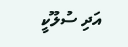އަދި ސުލޫކީ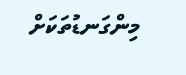މިންގަނޑުތަކަށް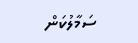ސަމާލުކަން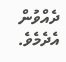ދެއްވުން އެދެމެވެ.